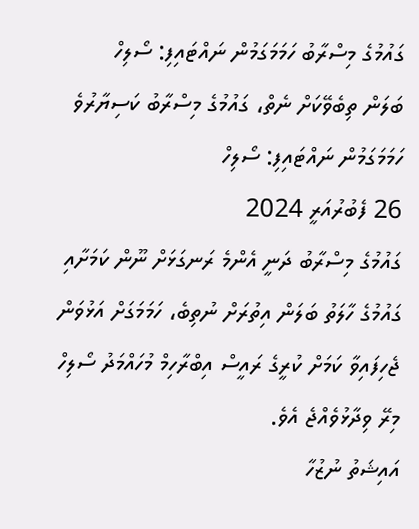ގައުމުގެ މިސްރާބު ހަމަމަގަމުން ނައްޓައިފި: ސޯލިހް
ބަލަން ތިބެވޭކަށް ނެތް، ގައުމުގެ މިސްރާބު ކަސިޔާރުވެ ހަމަމަގަމުން ނައްޓައިފި: ސޯލިހް
26 ފެބުރުއަރީ 2024
ގައުމުގެ މިސްރާބު ދަނީ އެންމެ ރަނގަޅަށް ނޫން ކަމަށާއި ގައުމުގެ ހާލަތު ބަލަން އިތުރަށް ނުތިބެ، ހަމަމަގަށް އަޅުވަން ޖެހިފައިވާ ކަމަށް ކުރީގެ ރައީސް އިބްރާހިމް މުހައްމަދު ސޯލިހް މިރޭ ވިދާޅުވެއްޖެ އެވެ.
އައިޝަތު ނުޒުހާ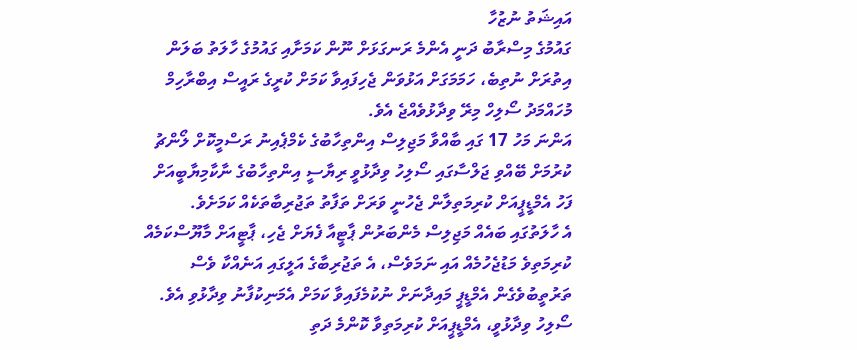އައިޝަތު ނުޒުހާ
ގައުމުގެ މިސްރާބު ދަނީ އެންމެ ރަނގަޅަށް ނޫން ކަމަށާއި ގައުމުގެ ހާލަތު ބަލަން އިތުރަށް ނުތިބެ، ހަމަމަގަށް އަޅުވަން ޖެހިފައިވާ ކަމަށް ކުރީގެ ރައީސް އިބްރާހިމް މުހައްމަދު ސޯލިހް މިރޭ ވިދާޅުވެއްޖެ އެވެ.
އަންނަ މަހު 17 ގައި ބާއްވާ މަޖިލިސް އިންތިހާބުގެ ކެމްޕެއިނު ރަސްމީކޮށް ލޯންޗު ކުރުމަށް ބޭއްވި ޖަލްސާގައި ސޯލިހު ވިދާޅުވީ ރިޔާސީ އިންތިހާބުގެ ނާކާމިޔާބީއަށް ފަހު އެމްޑީޕީއަށް ކުރިމަތިލާން ޖެހުނީ ވަރަށް ތަފާތު ތަޖުރިބާތަކެއް ކަމަށެވެ.
އެ ހާލަތުގައި ބައެއް މަޖިލިސް މެންބަރުން ޕާޓީއާ ފެޔަށް ޖެހި، ޕާޓީއަށް މާޔޫސްކަމެއް ކުރިމަތިވެ މަޑުޖެހުމެއް އައި ނަމަވެސް، އެ ތަޖުރިބާގެ އަލީގައި އަނެއްކާ ވެސް ތަރުތީބުވެގެން އެމްޑީޕީ މައިދާނަށް ނުކުމެފައިވާ ކަމަށް އެމަނިކުފާނު ވިދާޅުވި އެވެ.
ސޯލިހު ވިދާޅުވީ، އެމްޑީޕީއަށް ކުރިމަތިވާ ކޮންމެ ދަތި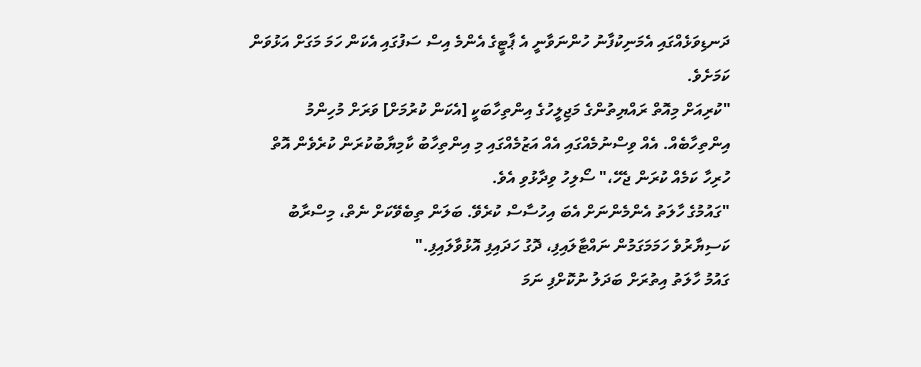ދަނޑިވަޅެއްގައި އެމަނިކުފާނު ހުންނަވާނީ އެ ޕާޓީގެ އެންމެ އިސް ސަފުގައި އެކަން ހަމަ މަގަށް އަޅުވަން ކަމަށެވެ.
"ކުރިއަށް މިއޮތް ރައްޔިތުންގެ މަޖިލީހުގެ އިންތިހާބަކީ [އެކަން ކުރުމަށް] ވަރަށް މުހިންމު އިންތިހާބެއް. އެއް ވިސްނުމެއްގައި އެއް އަޒުމެއްގައި މި އިންތިހާބު ކާމިޔާބުކުރަން ކުރެވެން އޮތް ހުރިހާ ކަމެއް ކުރަން ޖެހޭ،" ސޯލިހު ވިދާޅުވި އެވެ.
"ގައުމުގެ ހާލަތު އެންމެންނަށް އެބަ އިހުސާސް ކުރެވޭ. ބަލަން ތިބެވޭކަށް ނެތް، މިސްރާބު ކަސިޔާރުވެ ހަމަމަގަމުން ނައްޓާލައިފި، ދޮގު ހަދައިފި އޮޅުވާލައިފި."
ގައުމު ހާލަތު އިތުރަށް ބަދަލު ނުކޮށްފި ނަމަ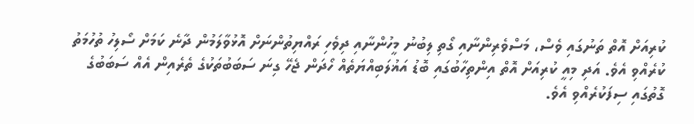ކުރިއަށް އޮތް ތަނުގައި ވެސް، މަސްވެރިންނާއި ގޯތި ލިބުނު މީހުންނާއި ދިވެހި ރައްޔިތުންނަށް އޮޅުވާލަމުން ދާނެ ކަމަށް ސޯލިހު ތުހުމަތު ކުރެއްވި އެވެ. އަދި މިއީ ކުރިއަށް އޮތް އިންތިހާބުގައި ބޮޑު އަޣުލަބިއްޔަތެއް ހޯދަން ޖެހޭ ގިނަ ސަބަބުތަކުގެ ތެރެއިން އެއް ސަބަބުގެ ގޮތުގައި ސިފަކުރެއްވި އެވެ.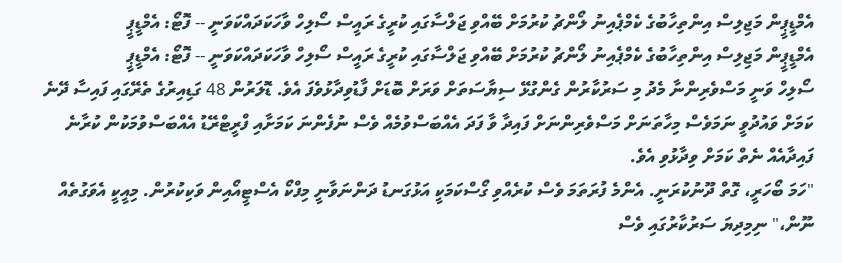އެމްޑީޕީން މަޖިލިސް އިންތިހާބުގެ ކެމްޕެއިނު ލޯންޗު ކުރުމަށް ބޭއްވި ޖަލްސާގައި ކުރީގެ ރައީސް ސޯލިހް ވާހަކަދައްކަވަނީ -- ފޮޓޯ: އެމްޑީޕީ
އެމްޑީޕީން މަޖިލިސް އިންތިހާބުގެ ކެމްޕެއިނު ލޯންޗު ކުރުމަށް ބޭއްވި ޖަލްސާގައި ކުރީގެ ރައީސް ސޯލިހް ވާހަކަދައްކަވަނީ -- ފޮޓޯ: އެމްޑީޕީ
ސޯލިހް ވަނީ މަސްވެރިންނާ މެދު މި ސަރުކާރުން ގެންގުޅޭ ސިޔާސަތަށް ވަރަށް ބޮޑަށް ފާޑުވިދާޅުވެފަ އެވެ. ޑޮލަރުން 48 ގަޑިއިރުގެ ތެރޭގައި ފައިސާ ދޭނެ ކަމަށް ވައުދުވީ ނަމަވެސް މިހާތަނަށް މަސްވެރިންނަށް ފައިދާ ވާ ފަދަ އެއްބަސްވުމެއް ވެސް ނުފެންނަ ކަމަށާއި ފްރީޓްރޭޑު އެއްބަސްވުމަކުން ކުރާނެ ފައިދާއެއް ނެތް ކަމަށް ވިދާޅުވި އެވެ.
"ހަމަ ބޯހަރީ، ގޮތް ދޫނުކުރަނީ. އެންމެ ފުރަތަމަ ވެސް ކުރެއްވި ގޯސްކަމަކީ އަޅުގަނޑު ދަންނަވާނީ މިފްކޯ އެސްޓީއޯއިން ވަކިކުރުން. މިއީކީ އެވަގުތެއް ނޫން،" ނިމިދިޔަ ސަރުކާރުގައި ވެސް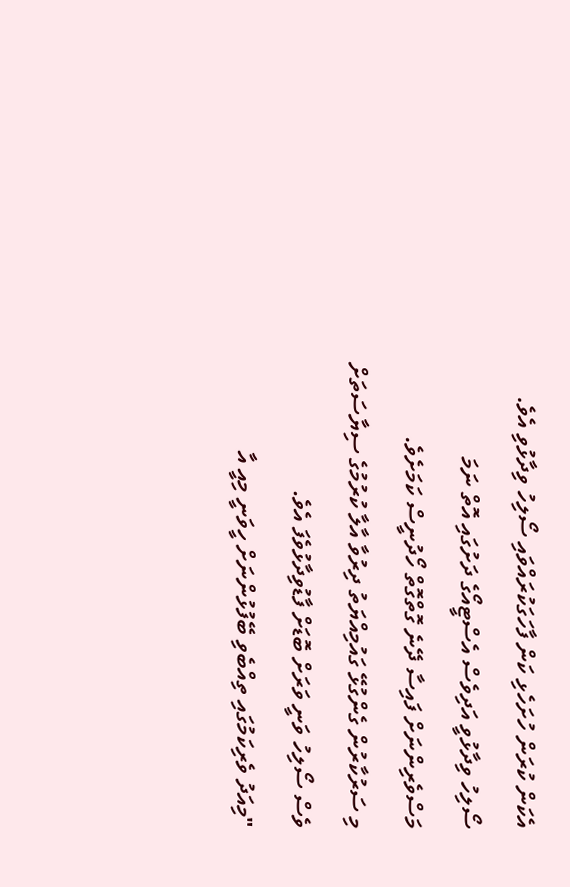އެކަން ކުރަން ހުށަހެޅި ކަން ފާހަގަކުރައްވައި ސޯލިހު ވިދާޅުވި އެވެ.
ސޯލިހު ވިދާޅުވީ އަދިވެސް އެސްޓީއޯގެ ދަށުގައި އޮތް ނަމަ މަސްވެރިންނަށް ފައިސާ ދޭނެ ގޮތްގޮތް ހޯދުނީސް ކަމަށެވެ.
މި ސަރުކާރުން ގެންގުޅޭ ގައުމިއްޔަތު ދިރުވާ އާލާ ކުރުމުގެ ސިޔާސަތަށް ވެސް ސޯލިހު ވަނީ ވަރަށް ބޮޑަށް ފާޑުވިދާޅުވެފަ އެވެ.
"މިއަދު ވެރިކަމުގައި ތިއްބެވި ބޭފުޅުންނަށް ހީވަނީ މިއީ އާ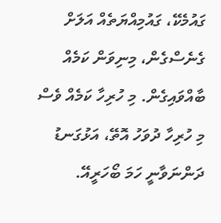ގައުމެކޭ، ގައުމިއްޔަތެއް އަލަށް ގެނެސްގެން، މިނިވަން ކަމެއް ބާއްވައިގެން. މި ހުރިހާ ކަމެއް ވެސް މި ހުރިހާ ދުވަހު އޮތޭ، އަޅުގަނޑު ދަންނަވާނީ ހަމަ ބޯހަރީއޭ.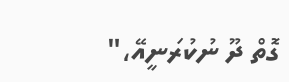ގޮތް ދޫ ނުކުރަނީއޭ،"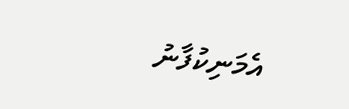އެމަނިކުފާނު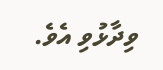ވިދާޅުވި އެވެ.